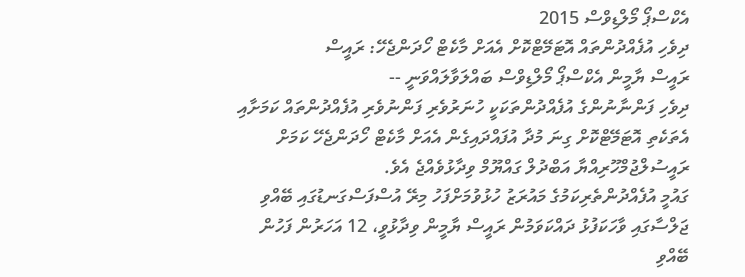އެކްސްޕޯ މޯލްޑިވްސް 2015
ދިވެހި އުފެއްދުންތައް އޮޓަމޭޓްކޮށް އެއަށް މާކެޓް ހޯދަންޖެހޭ: ރައީސް
ރައީސް ޔާމީން އެކްސްޕޯ މޯލްޑިވްސް ބައްލަވާލައްވަނީ --
ދިވެހި ފަންނާނުންގެ އުފެއްދުންތަކަކީ ހުނަރުވެރި ފަންނުވެރި އުފެއްދުންތައް ކަމަށާއި އެތަކެތި އޮޓަމޭޓްކޮށް ގިނަ މުދާ އުފައްދައިގެން އެއަށް މާކެޓް ހޯދަންޖެހޭ ކަމަށް ރައީސުލްޖުމްހޫރިއްޔާ އަބްދުލް ގައްޔޫމް ވިދާޅުވެއްޖެ އެވެ.
ގައުމީ އުފެއްދުންތެރިކަމުގެ މައުރަޒު ހުޅުވުމަށްފަހު މިރޭ އުސްފަސްގަނޑުގައި ބޭއްވި ޖަލްސާގައި ވާހަކަފުޅު ދައްކަވަމުން ރައީސް ޔާމީން ވިދާޅުވީ، 12 އަހަރުން ފަހުން ބޭއްވި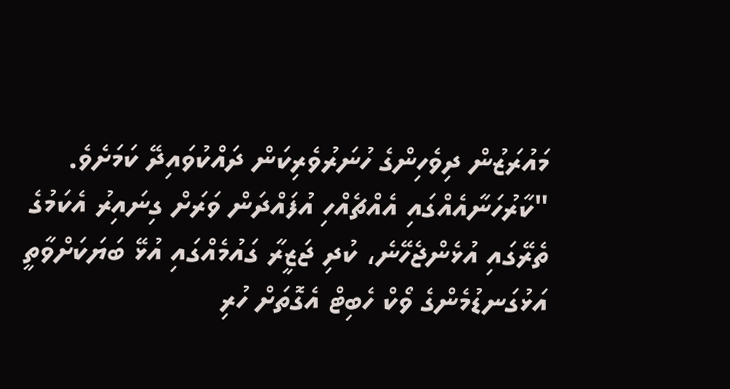މައުރަޒުން ދިވެހިންގެ ހުނަރުވެރިކަން ދައްކުވައިދޭ ކަމަށެވެ.
"ކާރުހަނާއެއްގައި އެއްޗެއްހި އުފައްދަން ވަރަށް ގިނައިރު އެކަމުގެ ތެރޭގައި އުޅެންޖެހޭނެ، ކުދި ޖަޒީރާ ގައުމެއްގައި އުޅޭ ބަޔަކަށްވާތީ އަޅުގަނޑުމެންގެ ވޯކް ހެބިޓް އެގޮތަށް ހުރި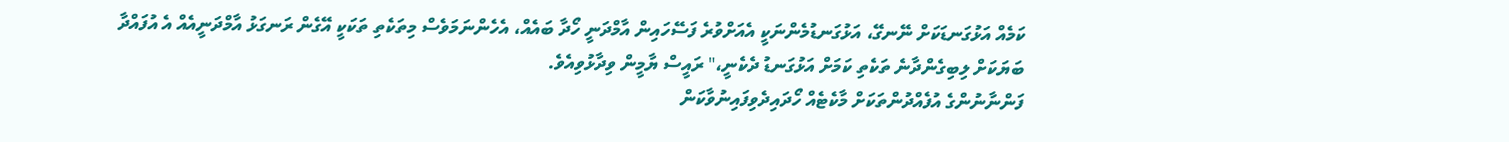ކަމެއް އަޅުގަނޑަކަށް ނޭނގޭ، އަޅުގަނޑުމެންނަކީ އެއަށްވުރެ ފަސޭހައިން އާމްދަނީ ހޯދާ ބައެއް، އެހެންނަމަވެސް މިތަކެތި ތަކަކީ އޭގެން ރަނގަޅު އާމްދަނީއެއް އެ އުފައްދާ ބަޔަކަށް ލިބިގެންދާނެ ތަކެތި ކަމަށް އަޅުގަނޑު ދެކެނީ،" ރައީސް ޔާމީން ވިދާޅުވިއެވެ.
ފަންނާނުންގެ އުފެއްދުންތަކަށް މާކެޓެއް ހޯދައިދެވިފައިނުވާކަން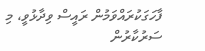ފާހަގަކުރައްވަމުން ރައީސް ވިދާޅުވީ، މި ސަރުކާރުން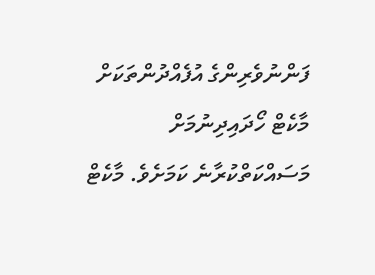ފަންނުވެރިންގެ އުފެއްދުންތަކަށް މާކެޓް ހޯދައިދިނުމަށް މަސައްކަތްކުރާނެ ކަމަށެވެ. މާކެޓް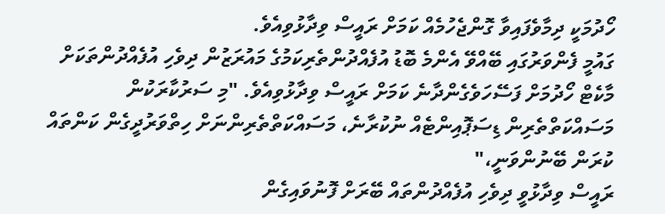ހޯދުމަކީ ދިމާވެފައިވާ ގޮންޖެހުމެއް ކަމަށް ރައީސް ވިދާޅުވިއެވެ.
ގައުމީ ފެންވަރުގައި ބޭއްވޭ އެންމެ ބޮޑު އުފެއްދުންތެރިކަމުގެ މައުރަޒުން ދިވެހި އުފެއްދުންތަކަށް މާކެޓް ހޯދުމަށް ފަސޭހަވެގެންދާނެ ކަމަށް ރައީސް ވިދާޅުވިއެވެ. "މި ސަރުކާރަކުން މަސައްކަތްތެރިން ޑިސަޕޮއިންޓެއް ނުކުރާނެ، މަސައްކަތްތެރިންނަށް ހިތްވަރުދީގެން ކަންތައް ކުރަން ބޭނުންވަނީ،"
ރައީސް ވިދާޅުވީ ދިވެހި އުފެއްދުންތައް ބޭރަށް ފޮނުވައިގެން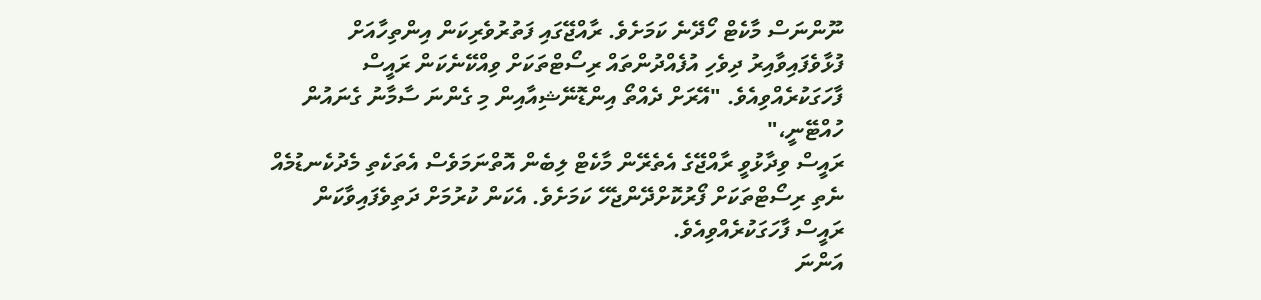ނޫންނަސް މާކެޓް ހޯދޭނެ ކަމަށެވެ. ރާއްޖޭގައި ފަތުރުވެރިކަން އިންތިހާއަށް ފުޅާވެފައިވާއިރު ދިވެހި އުފެއްދުންތައް ރިސޯޓްތަކަށް ވިއްކޭނެކަން ރައީސް ފާހަގަކުރެއްވިއެވެ. "އޭރަށް ދެއްތޯ އިންޑޮނޭޝިއާއިން މި ގެންނަ ސާމާނު ގެނައުން ހުއްޓޭނީ،"
ރައީސް ވިދާޅުވީ ރާއްޖޭގެ އެތެރޭން މާކެޓް ލިބެން އޮތްނަމަވެސް އެތަކެތި މެދުކެނޑުމެއް ނެތި ރިސޯޓްތަކަށް ފޯރުކޮށްދޭންޖެހޭ ކަމަށެވެ. އެކަން ކުރުމަށް ދަތިވެފައިވާކަން ރައީސް ފާހަގަކުރެއްވިއެވެ.
އަންނަ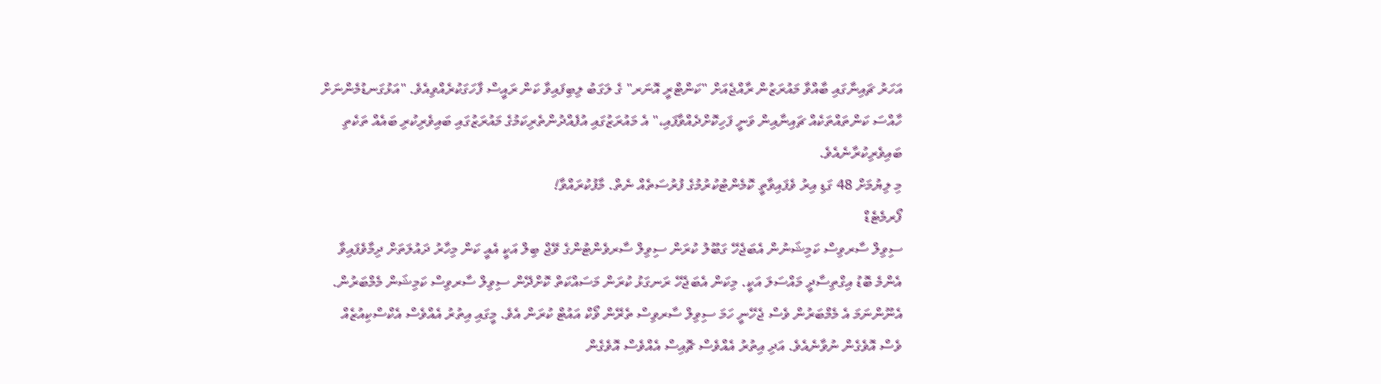އަހަރު ޗައިނާގައި ބާއްވާ މައުރަޒުން ރާއްޖެއަށް "ކަންޓްރީ އޮނަރ" ގެ ލަގަބު ލިބިފައިވާ ކަން ރައީސް ފާހަގަކުރެއްވިއެވެ. "އަޅުގަނޑުމެންނަށް ހާއްސަ ކަންތައްތަކެއް ޗައިނާއިން ވަނީ ފަހިކޮށްދެއްވާފައި،" އެ މައުރަޒުގައި އުފެއްދުންތެރިކަމުގެ މައުރަޒުގައި ބައިވެރިކުރި ބައެއް ތަކެތި ބައިވެރިކުރާނެއެވެ.
މި ލިޔުމަށް 48 ގަޑި އިރު ވެފައިވާތީ ކޮމެންޓުކުރުމުގެ ފުރުސަތެއް ނެތް. މާފުކުރައްވާ!
ފޯރމެޓެޑް
ސިވިލް ސާރވިސް ކަމިޝަނުން އެބަޖެހޭ ގަބޫލު ކުރަން ސިވިލް ސާރވެންޓުންގެ ވޭޖް ބިލް އަކީ އެއީ ކަން މިހާރު ދައުލަތަށް ދިމާވެފައިވާ އެންމެ ބޮޑު އިގްތިސާދީ މައްސަލަ އަކީ. މިކަން އެބަޖެހޭ ރަނގަޅު ކުރަން މަސައްކަތް ކޮށްދޭން ސިވިލް ސާރވިސް ކަމިޝަން މެމްބަރުން. އެނޫންނަމަ އެ މެމްބަރުން ވެސް ޖެހޭނީ ހަމަ ސިވިލް ސާރވިސް ތެރޭން ވޯކް އައުޓް ކުރަން އެވެ. މީގައި އިތުރު އެއްވެސް އެކްސްކިއުޒެއް ވެސް އޮވެގެން ނުވާނެއެވެ. އަދި އިތުރު އެއްވެސް ޗޮއިސް އެއްވެސް އޮވެގެން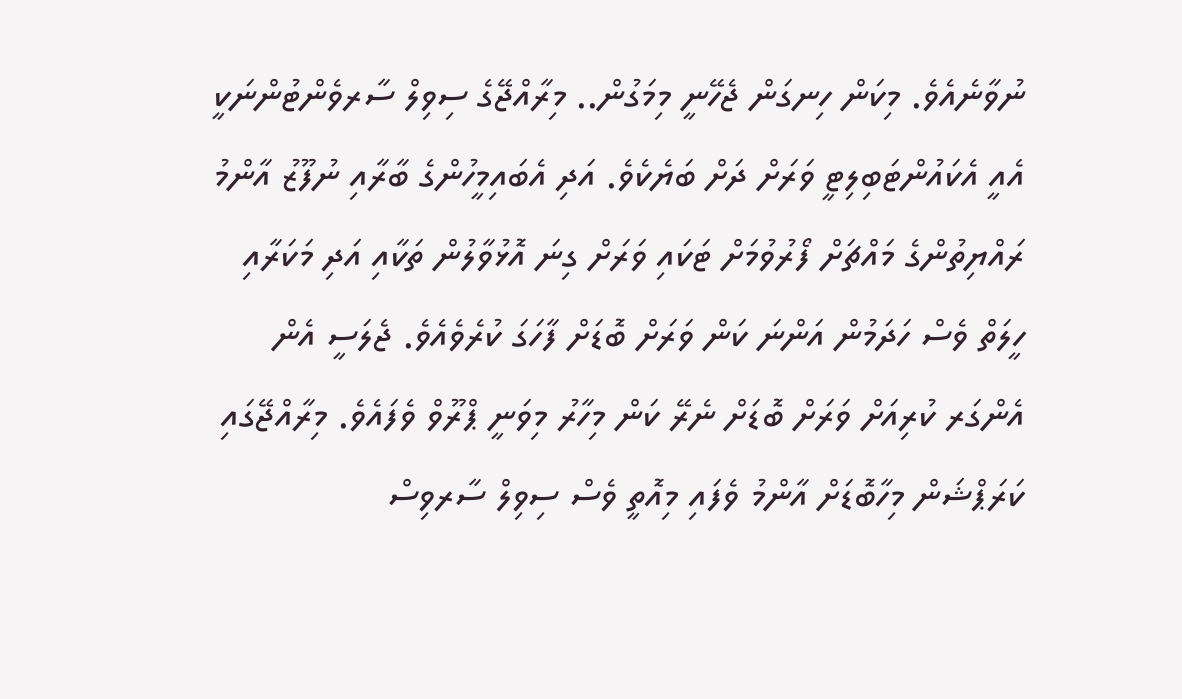ނުވާނެއެވެ. މިކަން ހިނގަން ޖެހޭނީ މިމަގުން.. މިރާއްޖޭގެ ސިވިލް ސާރވެންޓުންނަކީ އެއީ އެކައުންޓަބިލިޓީ ވަރަށް ދަށް ބަޔެކެވެ. އަދި އެބައިމީހުންގެ ބާރާއި ނުފޫޒު އާންމު ރައްޔިތުންގެ މައްޗަށް ފޯރުވުމަށް ޓަކައި ވަރަށް ގިނަ އޮޅުވާލުން ތަކާއި އަދި މަކަރާއި ހީލަތް ވެސް ހަދަމުން އަންނަ ކަން ވަރަށް ބޮޑަށް ފާހަގަ ކުރެވެއެވެ. ޖެލަސީ އެން އެންގަރ ކުރިއަށް ވަރަށް ބޮޑަށް ނެރޭ ކަން މިހާރު މިވަނީ ޕްރޫވް ވެފައެވެ. މިރާއްޖޭގައި ކަރަޕްޝަން މިހާބޮޑަށް އާންމު ވެފައި މިއޮތީ ވެސް ސިވިލް ސާރވިސް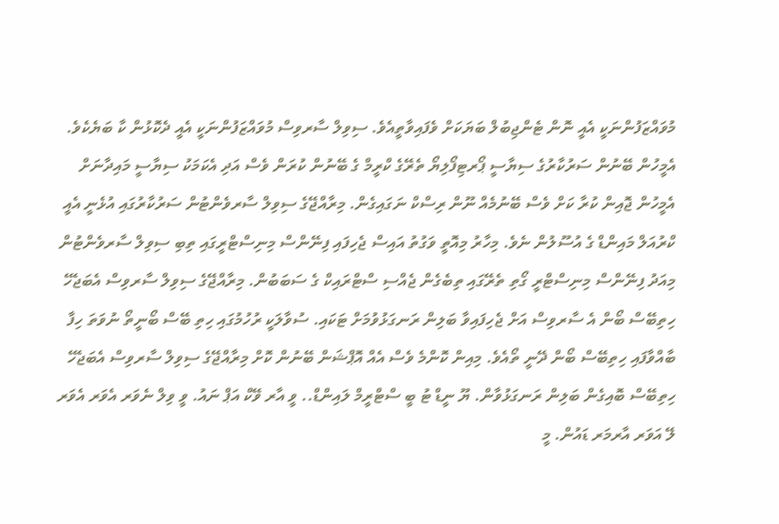މުވައްޒަފުންނަކީ އެއީ ނޮން ޓެންޖިބުލް ބަޔަކަށް ވެފައިވާތީއެވެ. ސިވިލް ސާރވިސް މުވައްޒަފުންނަކީ އެއީ ދެކޮޅުން ކާ ބަޔެކެވެ. އެމީހުން ބޭނުން ސަރުކާރުގެ ސިޔާސީ ޕޯރޓިފޯލިޔޯ ތެރޭގެ ކްރީމް ގެ ބޭނުން ކުރަން ވެސް އަދި އެކަމަކު ސިޔާސީ މައިދާނަށް އެމީހުން ޖޮއިން ކުރާ ކަށް ވެސް ބޭނުމެއް ނޫން ރިސްކް ނަގައިގެން. މިރާއްޖޭގެ ސިވިލް ސާރވެންޓުން ސަރުކާރުގައި އުޅެނީ އެއީ ކްރުއަލް މައިންޑް ގެ އުސޫލުން ނެވެ. މިހާރު މިއޮތީ ވަގުތު އައިސް ޖެހިފައި ފިނޭންސް މިނިސްޓްރީގައި ތިބި ސިވިލް ސާރވެންޓުން މިއަދު ފިނޭންސް މިނިސްޓްރީ ގޯތި ތެރޭގައި ތިބެގެން ޖެއްސި ސްޓްރައިކް ގެ ސަބަބުން. މިރާއްޖޭގެ ސިވިލް ސާރވިސް އެބަޖެހޭ ހިތިބޭސް ބޯން އެ ސާރވިސް އަށް ޖެހިފައިވާ ބަލިން ރަނގަޅުވުމަށް ޓަކައި. ސުވާލަކީ ރުހުމުގައި ހިތި ބޭސް ބޯނީތޯ ނުވަތަ ހިފާ ބާއްވާފައި ހިތިބޭސް ބޯން ދޭނީ ތޯއެވެ. މިއިން ކޮންމެ ވެސް އެއް އޮޕްޝަން ބޭނުން ކޮށް މިރާއްޖޭގެ ސިވިލް ސާރވިސް އެބަޖެހޭ ހިތިބޭސް ބޮއިގެން ބަލިން ރަނގަޅުވާން. ޔޫ ނީޑް ޓު ބީ ސްޓްރީމް ލައިންޑް.. ވީ އާރ ވޭކް އަޕް ނައު. ވީ ވިލް ނެވަރ އެވަރ އެވަރ ލޭ އަވަރ އާރމަރ ޑައުން. މީ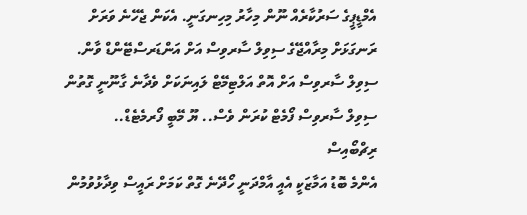އެމްޑީޕީގެ ސަރުކާރެއް ނޫން މިހާރު މިހިނގަނީ. އެކަން ޖެހޭނެ ވަރަށް ރަނގަޅަށް މިރާއްޖޭގެ ސިވިލް ސާރވިސް އަށް އަންޑަރސްޓޭންޑް ވާން. ސިވިލް ސާރވިސް އަށް އޮތް އަލްޓިމޭޓް ލައިނަކަށް ވެދާނެ ގާނޫނީ ގޮތުން ސިވިލް ސާރވިސް ފޯމެޓް ކުރަން ވެސް.. ޔޫ މޭބީ ފޯރމެޓެޑް..
ރިޗްބޯއިސް
އެންމެ ބޮޑު އަމާޒަކީ އެއީ އާމްދަނީ ހޯދޭނެ ގޮތް ކަމަށް ރައީސް ވިދާޅުވުމުން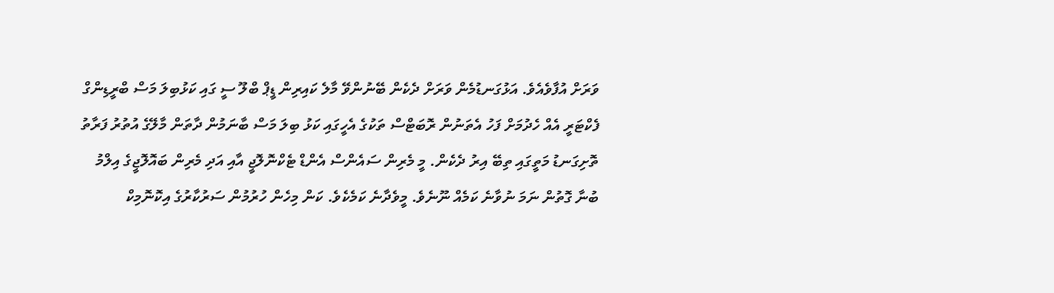ވަރަށް އުފާވެއެވެ. އަޅުގަނޑުމެން ވަރަށް ދެކެން ބޭނުންވޭ މާލެ ކައިރިން ޑީޕް ބްލޫ ސީ ގައި ކަޅުބިލަ މަސް ބްރީޑިންގް ފެކްޓަރީ އެއް ހެދުމަށް ފަހު އެތަނުން ރޮބަޓްސް ތަކުގެ އެހީގައި ކަޅު ބިލަ މަސް ބާނަމުން ދާތަން މާލޭގެ އުތުރު ފަރާތު ތޮށިގަނޑު މަތީގައި ތިބޭ އިރު ދެކެން. މީ މެރިން ސައެންސް އެންޑް ޓެކްނޮލޮޖީ އާއި އަދި މެރިން ބައޮލޮޖީގެ އިލްމު ބުނާ ގޮތުން ނަމަ ނުވާނެ ކަމެއް ނޫނެވެ. މީވެދާނެ ކަމެކެވެ. ކަން މިހެން ހުރުމުން ސަރުކާރުގެ އިކޮނޮމިކް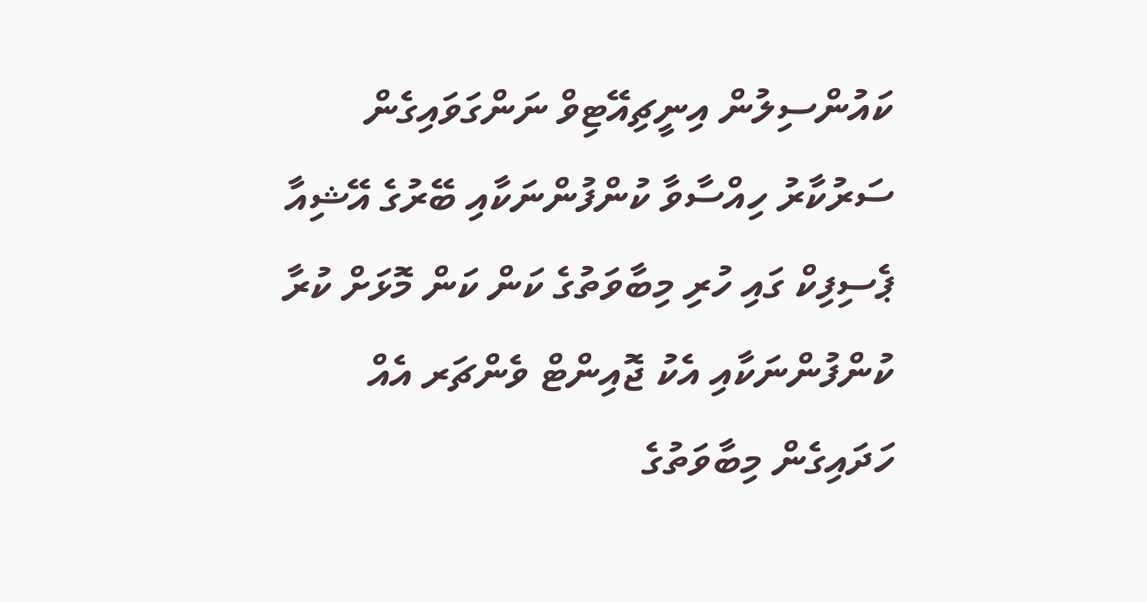ކައުންސިލުން އިނީޗިއޭޓިވް ނަންގަވައިގެން ސަރުކާރު ހިއްސާވާ ކުންފުންނަކާއި ބޭރުގެ އޭޝިއާ ޕެސިފިކް ގައި ހުރި މިބާވަތުގެ ކަން ކަން މޮޅަށް ކުރާ ކުންފުންނަކާއި އެކު ޖޮއިންޓް ވެންޗަރ އެއް ހަދައިގެން މިބާވަތުގެ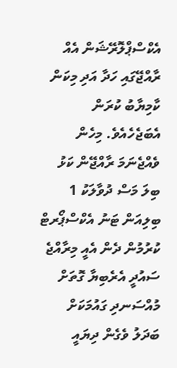އެކްސްޕްލޮރޭޝަން އެއް ރާއްޖޭގައި ހަދާ އަދި މިކަން ކާމިޔާބު ކުރަން އެބަޖެހެއެވެ. މިހެން ވެއްޖެނަމަ ރާއްޖޭން ކަޅު ބިލަ މަސް ދުވާލަކު 1 ބިލިއަން ޓަނު އެކްސްޕޯރޓް ކުރުމުން ދެން އެއީ މިރާއްޖެ ސައުދީ އެރެބިޔާ ގޮތަށް މުއްސަނދި ގައުމަކަށް ބަދަލު ވެގެން ދިޔައީ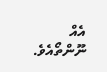އެއް ނޫންތޯއެވެ.